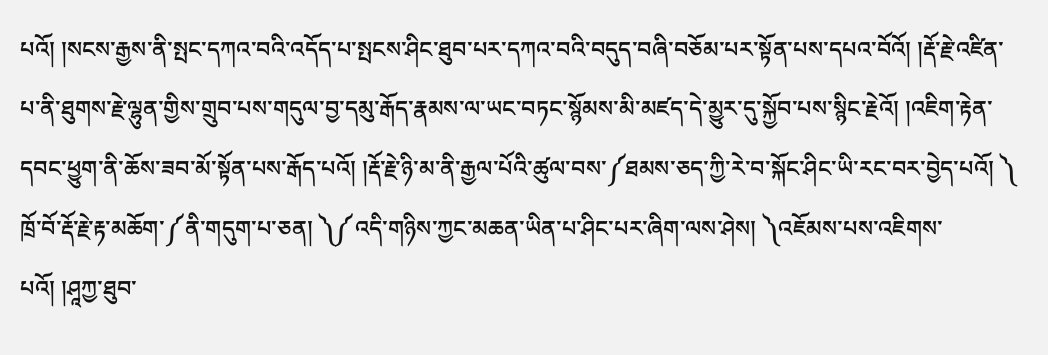པའོ། །སངས་རྒྱས་ནི་སྤང་དཀའ་བའི་འདོད་པ་སྤངས་ཤིང་ཐུབ་པར་དཀའ་བའི་བདུད་བཞི་བཅོམ་པར་སྟོན་པས་དཔའ་བོའོ། །རྡོ་རྗེ་འཛིན་པ་ནི་ཐུགས་རྗེ་ལྷུན་གྱིས་གྲུབ་པས་གདུལ་བྱ་དམུ་རྒོད་རྣམས་ལ་ཡང་བཏང་སྙོམས་མི་མཛད་དེ་མྱུར་དུ་སྐྱོབ་པས་སྙིང་རྗེའོ། །འཇིག་རྟེན་དབང་ཕྱུག་ནི་ཆོས་ཟབ་མོ་སྟོན་པས་རྒོད་པའོ། །རྡོ་རྗེ་ཉི་མ་ནི་རྒྱལ་པོའི་ཚུལ་བས་༼ཐམས་ཅད་ཀྱི་རེ་བ་སྐོང་ཤིང་ཡི་རང་བར་བྱེད་པའོ། ༽ ཁྲོ་བོ་རྡོ་རྗེ་རྟ་མཆོག་༼ནི་གདུག་པ་ཅན། ༽༼འདི་གཉིས་ཀྱང་མཆན་ཡིན་པ་ཤིང་པར་ཞིག་ལས་ཤེས། ༽འཇོམས་པས་འཇིགས་པའོ། །ཤཱཀྱ་ཐུབ་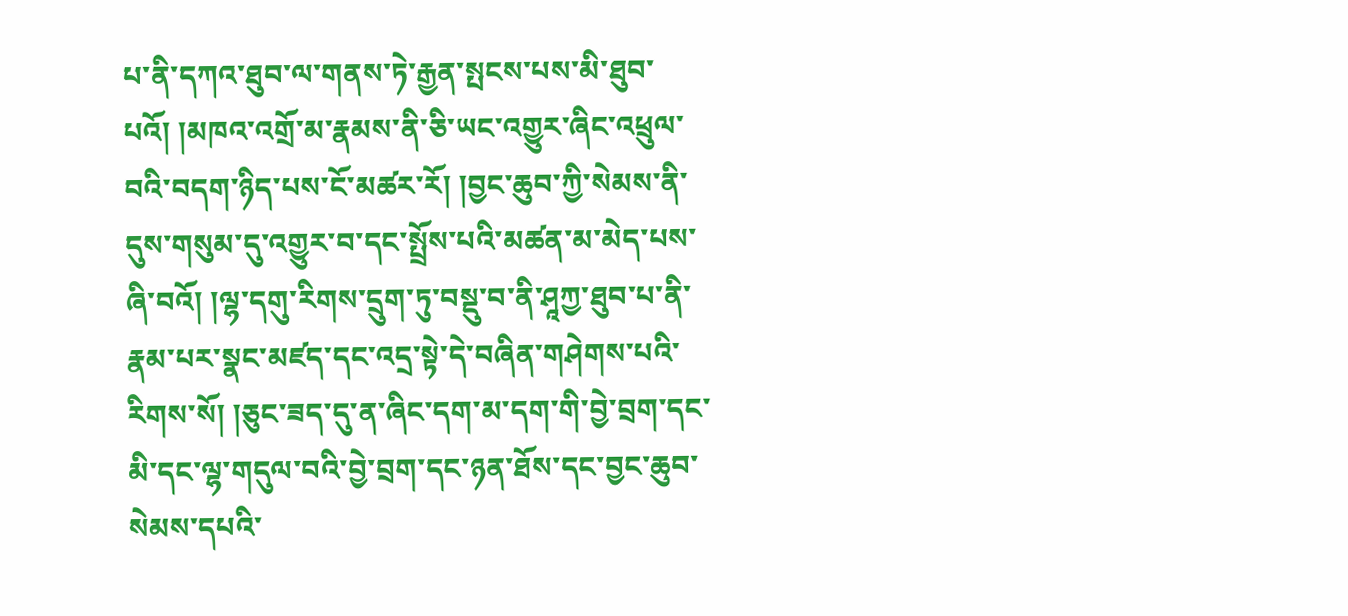པ་ནི་དཀའ་ཐུབ་ལ་གནས་ཏེ་རྒྱན་སྤངས་པས་མི་ཐུབ་པའོ། །མཁའ་འགྲོ་མ་རྣམས་ནི་ཅི་ཡང་འགྱུར་ཞིང་འཕྲུལ་བའི་བདག་ཉིད་པས་ངོ་མཚར་རོ། །བྱང་ཆུབ་ཀྱི་སེམས་ནི་དུས་གསུམ་དུ་འགྱུར་བ་དང་སྤྲོས་པའི་མཚན་མ་མེད་པས་ཞི་བའོ། །ལྷ་དགུ་རིགས་དྲུག་ཏུ་བསྡུ་བ་ནི་ཤཱཀྱ་ཐུབ་པ་ནི་རྣམ་པར་སྣང་མཛད་དང་འདྲ་སྟེ་དེ་བཞིན་གཤེགས་པའི་རིགས་སོ། །ཅུང་ཟད་དུ་ན་ཞིང་དག་མ་དག་གི་བྱེ་བྲག་དང་མི་དང་ལྷ་གདུལ་བའི་བྱེ་བྲག་དང་ཉན་ཐོས་དང་བྱང་ཆུབ་སེམས་དཔའི་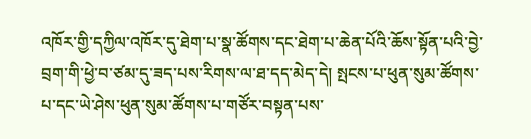འཁོར་གྱི་དཀྱིལ་འཁོར་དུ་ཐེག་པ་སྣ་ཚོགས་དང་ཐེག་པ་ཆེན་པོའི་ཆོས་སྟོན་པའི་བྱེ་བྲག་གི་ཕྱེ་བ་ཙམ་དུ་ཟད་པས་རིགས་ལ་ཐ་དད་མེད་དེ། སྤངས་པ་ཕུན་སུམ་ཚོགས་པ་དང་ཡེ་ཤེས་ཕུན་སུམ་ཚོགས་པ་གཙོར་བསྟན་པས་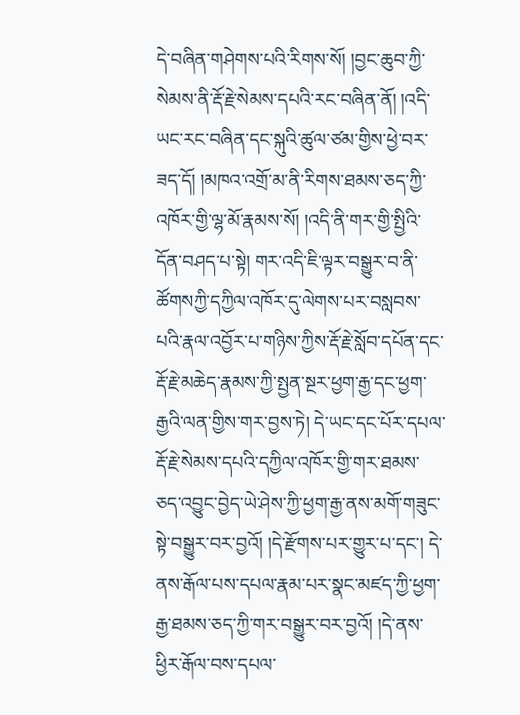དེ་བཞིན་གཤེགས་པའི་རིགས་སོ། །བྱང་ཆུབ་ཀྱི་སེམས་ནི་རྡོ་རྗེ་སེམས་དཔའི་རང་བཞིན་ནོ། །འདི་ཡང་རང་བཞིན་དང་སྐུའི་ཚུལ་ཙམ་གྱིས་ཕྱེ་བར་ཟད་དོ། །མཁའ་འགྲོ་མ་ནི་རིགས་ཐམས་ཅད་ཀྱི་འཁོར་གྱི་ལྷ་མོ་རྣམས་སོ། །འདི་ནི་གར་གྱི་སྤྱིའི་དོན་བཤད་པ་སྟེ། གར་འདི་ཇི་ལྟར་བསྒྱུར་བ་ནི་ཚོགསཀྱི་དཀྱིལ་འཁོར་དུ་ལེགས་པར་བསླབས་པའི་རྣལ་འབྱོར་པ་གཉིས་ཀྱིས་རྡོ་རྗེ་སློབ་དཔོན་དང་རྡོ་རྗེ་མཆེད་རྣམས་ཀྱི་སྤྱན་སྔར་ཕྱག་རྒྱ་དང་ཕྱག་རྒྱའི་ལན་གྱིས་གར་བྱས་ཏེ། དེ་ཡང་དང་པོར་དཔལ་རྡོ་རྗེ་སེམས་དཔའི་དཀྱིལ་འཁོར་གྱི་གར་ཐམས་ཅད་འབྱུང་བྱེད་ཡེ་ཤེས་ཀྱི་ཕྱག་རྒྱ་ནས་མགོ་གཟུང་སྟེ་བསྒྱུར་བར་བྱའོ། །དེ་རྫོགས་པར་གྱུར་པ་དང་། དེ་ནས་རྒོལ་པས་དཔལ་རྣམ་པར་སྣང་མཛད་ཀྱི་ཕྱག་རྒྱ་ཐམས་ཅད་ཀྱི་གར་བསྒྱུར་བར་བྱའོ། །དེ་ནས་ཕྱིར་རྒོལ་བས་དཔལ་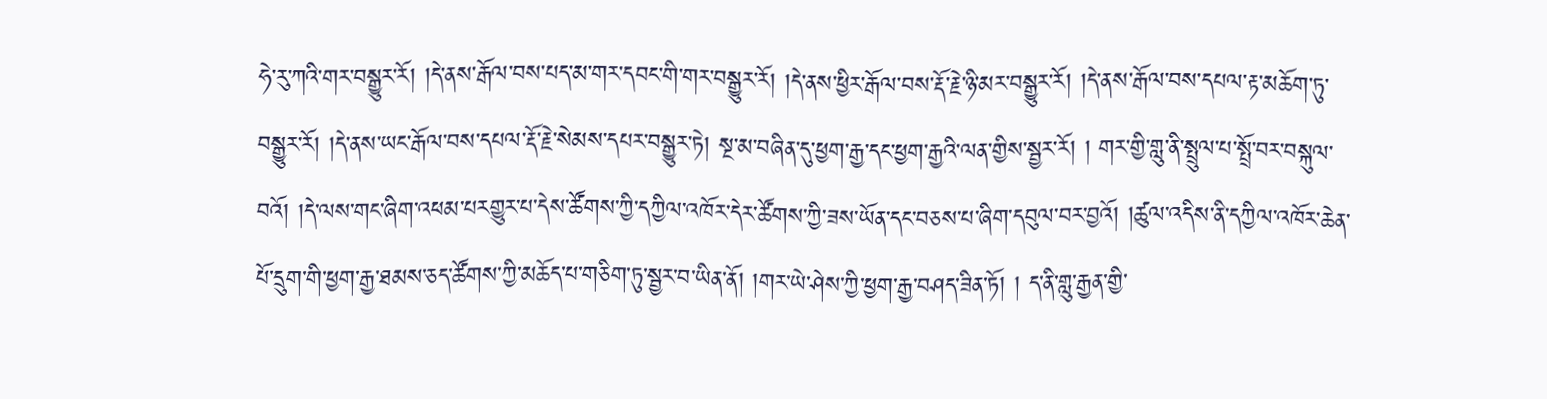ཧེ་རུ་ཀའི་གར་བསྒྱུར་རོ། །དེ་ནས་རྒོལ་བས་པད་མ་གར་དབང་གི་གར་བསྒྱུར་རོ། །དེ་ནས་ཕྱིར་རྒོལ་བས་རྡོ་རྗེ་ཉི་མར་བསྒྱུར་རོ། །དེ་ནས་རྒོལ་བས་དཔལ་རྟ་མཆོག་ཏུ་བསྒྱུར་རོ། །དེ་ནས་ཡང་རྒོལ་བས་དཔལ་རྡོ་རྗེ་སེམས་དཔར་བསྒྱུར་ཏེ། སྔ་མ་བཞིན་དུ་ཕྱག་རྒྱ་དང་ཕྱག་རྒྱའི་ལན་གྱིས་སྦྱར་རོ། ། གར་གྱི་གླུ་ནི་སྤྲུལ་པ་སྤྲོ་བར་བསྐུལ་བའོ། །དེ་ལས་གང་ཞིག་འཕམ་པརགྱུར་པ་དེས་ཚོགས་ཀྱི་དཀྱིལ་འཁོར་དེར་ཚོགས་ཀྱི་ཟས་ཡོན་དང་བཅས་པ་ཞིག་དབུལ་བར་བྱའོ། །ཚུལ་འདིས་ནི་དཀྱིལ་འཁོར་ཆེན་པོ་དྲུག་གི་ཕྱག་རྒྱ་ཐམས་ཅད་ཚོགས་ཀྱི་མཆོད་པ་གཅིག་ཏུ་སྦྱར་བ་ཡིན་ནོ། །གར་ཡེ་ཤེས་ཀྱི་ཕྱག་རྒྱ་བཤད་ཟིན་ཏོ། ། ད་ནི་གླུ་རྒྱན་གྱི་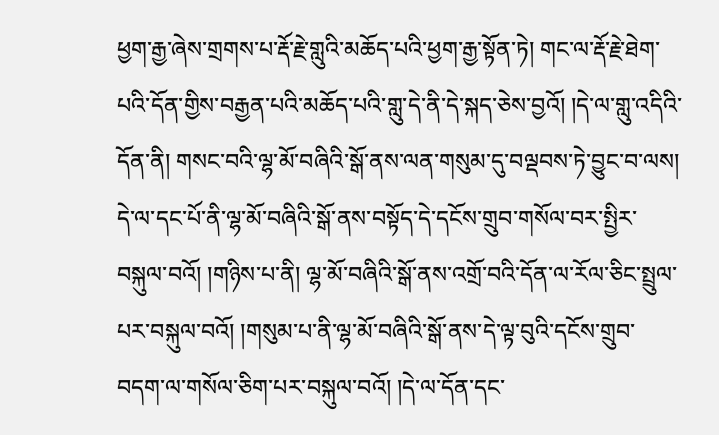ཕྱག་རྒྱ་ཞེས་གྲགས་པ་རྡོ་རྗེ་གླུའི་མཆོད་པའི་ཕྱག་རྒྱ་སྟོན་ཏེ། གང་ལ་རྡོ་རྗེ་ཐེག་པའི་དོན་གྱིས་བརྒྱན་པའི་མཆོད་པའི་གླུ་དེ་ནི་དེ་སྐད་ཅེས་བྱའོ། །དེ་ལ་གླུ་འདིའི་དོན་ནི། གསང་བའི་ལྷ་མོ་བཞིའི་སྒོ་ནས་ལན་གསུམ་དུ་བལྡབས་ཏེ་བྱུང་བ་ལས། དེ་ལ་དང་པོ་ནི་ལྷ་མོ་བཞིའི་སྒོ་ནས་བསྟོད་དེ་དངོས་གྲུབ་གསོལ་བར་སྤྱིར་བསྐུལ་བའོ། །གཉིས་པ་ནི། ལྷ་མོ་བཞིའི་སྒོ་ནས་འགྲོ་བའི་དོན་ལ་རོལ་ཅིང་སྤྲུལ་པར་བསྐུལ་བའོ། །གསུམ་པ་ནི་ལྷ་མོ་བཞིའི་སྒོ་ནས་དེ་ལྟ་བུའི་དངོས་གྲུབ་བདག་ལ་གསོལ་ཅིག་པར་བསྐུལ་བའོ། །དེ་ལ་དོན་དང་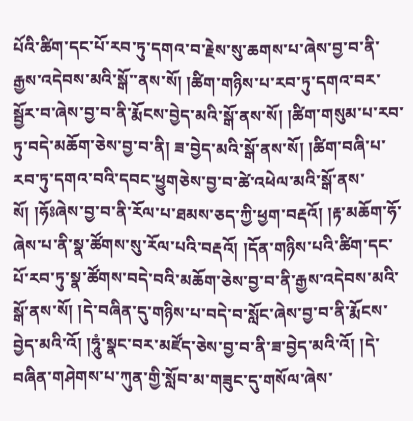པོའི་ཚིག་དང་པོ་རབ་ཏུ་དགའ་བ་རྗེས་སུ་ཆགས་པ་ཞེས་བྱ་བ་ནི་རྒྱས་འདེབས་མའི་སྒོ་་ནས་སོ། །ཚིག་གཉིས་པ་རབ་ཏུ་དགའ་བར་སྦྱོར་བ་ཞེས་བྱ་བ་ནི་རྨོངས་བྱེད་མའི་སྒོ་ནས་སོ། །ཚིག་གསུམ་པ་རབ་ཏུ་བདེ་མཆོག་ཅེས་བྱ་བ་ནི། ཟ་བྱེད་མའི་སྒོ་ནས་སོ། །ཚིག་བཞི་པ་རབ་ཏུ་དགའ་བའི་དབང་ཕྱུགཅེས་བྱ་བ་ཚེ་འཕེལ་མའི་སྒོ་ནས་སོ། །ཧོཿཞེས་བྱ་བ་ནི་རོལ་པ་ཐམས་ཅད་ཀྱི་ཕྱག་བརྡའོ། །རྟ་མཆོག་ཧོ་ཞེས་པ་ནི་སྣ་ཚོགས་སུ་རོལ་པའི་བརྡའོ། །དོན་གཉིས་པའི་ཚིག་དང་པོ་རབ་ཏུ་སྣ་ཚོགས་བདེ་བའི་མཆོག་ཅེས་བྱ་བ་ནི་རྒྱས་འདེབས་མའི་སྒོ་ནས་སོ། །དེ་བཞིན་དུ་གཉིས་པ་བདེ་བ་སློང་ཞེས་བྱ་བ་ནི་རྨོངས་བྱེད་མའི་འོ། །ཧཱུཾ་སྣང་བར་མཛོད་ཅེས་བྱ་བ་ནི་ཟ་བྱེད་མའི་འོ། །དེ་བཞིན་གཤེགས་པ་ཀུན་གྱི་སློབ་མ་གཟུང་དུ་གསོལ་ཞེས་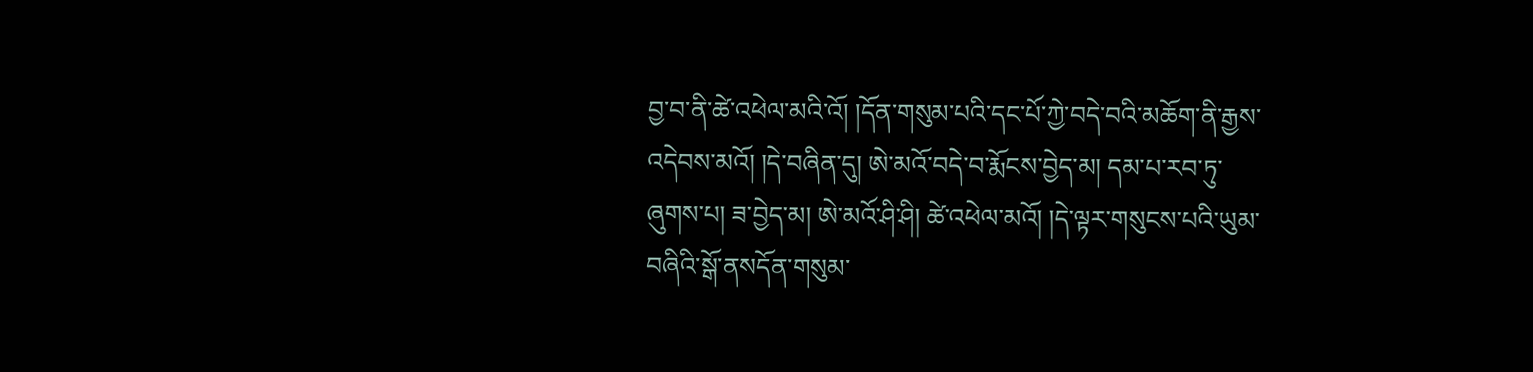བྱ་བ་ནི་ཚེ་འཕེལ་མའི་འོ། །དོན་གསུམ་པའི་དང་པོ་ཀྱེ་བདེ་བའི་མཆོག་ནི་རྒྱས་འདེབས་མའོ། །དེ་བཞིན་དུ། ཨེ་མའོ་བདེ་བ་རྨོངས་བྱེད་མ། དམ་པ་རབ་ཏུ་ཞུགས་པ། ཟ་བྱེད་མ། ཨེ་མའོ་ཤི་ཤི། ཚེ་འཕེལ་མའོ། །དེ་ལྟར་གསུངས་པའི་ཡུམ་བཞིའི་སྒོ་ནསདོན་གསུམ་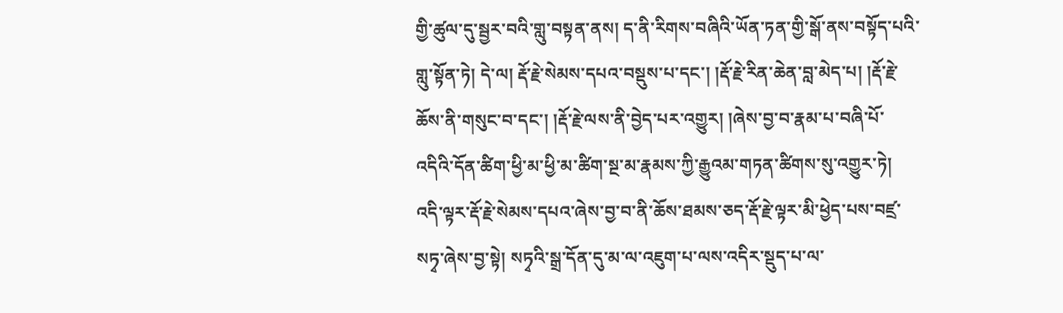གྱི་ཚུལ་དུ་སྦྱར་བའི་གླུ་བསྟན་ནས། ད་ནི་རིགས་བཞིའི་ཡོན་ཏན་གྱི་སྒོ་ནས་བསྟོད་པའི་གླུ་སྟོན་ཏེ། དེ་ལ། རྡོ་རྗེ་སེམས་དཔའ་བསྡུས་པ་དང་། །རྡོ་རྗེ་རིན་ཆེན་བླ་མེད་པ། །རྡོ་རྗེ་ཆོས་ནི་གསུང་བ་དང་། །རྡོ་རྗེ་ལས་ནི་བྱེད་པར་འགྱུར། །ཞེས་བྱ་བ་རྣམ་པ་བཞི་པོ་འདིའི་དོན་ཚིག་ཕྱི་མ་ཕྱི་མ་ཚིག་སྔ་མ་རྣམས་ཀྱི་རྒྱུའམ་གཏན་ཚིགས་སུ་འགྱུར་ཏེ། འདི་ལྟར་རྡོ་རྗེ་སེམས་དཔའ་ཞེས་བྱ་བ་ནི་ཆོས་ཐམས་ཅད་རྡོ་རྗེ་ལྟར་མི་ཕྱེད་པས་བཛྲ་སཏྭ་ཞེས་བྱ་སྟེ། སཏྭའི་སྒྲ་དོན་དུ་མ་ལ་འཇུག་པ་ལས་འདིར་སྡུད་པ་ལ་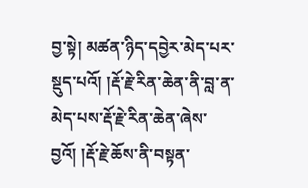བྱ་སྟེ། མཚན་ཉིད་དབྱེར་མེད་པར་སྡུད་པའོ། །རྡོ་རྗེ་རིན་ཆེན་ནི་བླ་ན་མེད་པས་རྡོ་རྗེ་རིན་ཆེན་ཞེས་བྱའོ། །རྡོ་རྗེ་ཆོས་ནི་བསྟན་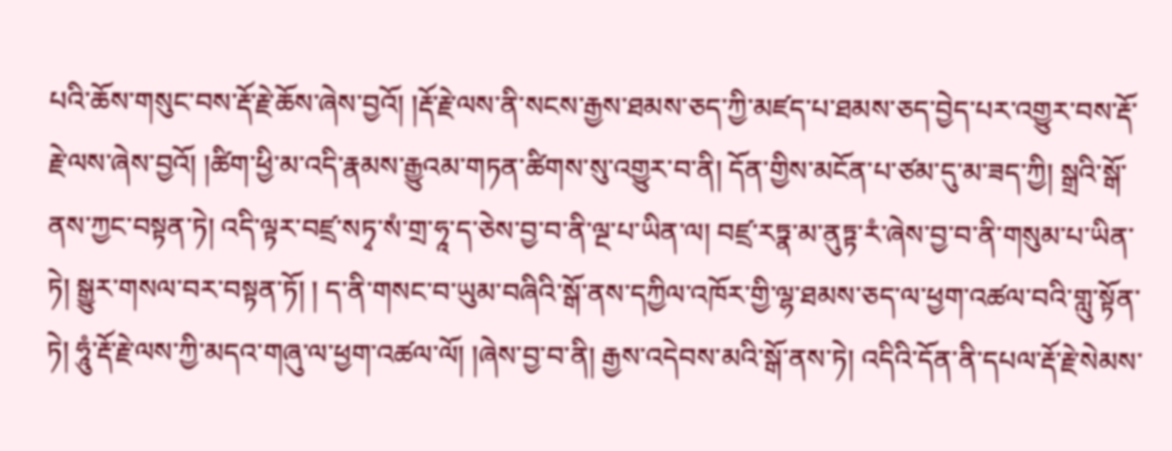པའི་ཆོས་གསུང་བས་རྡོ་རྗེ་ཆོས་ཞེས་བྱའོ། །རྡོ་རྗེ་ལས་ནི་སངས་རྒྱས་ཐམས་ཅད་ཀྱི་མཛད་པ་ཐམས་ཅད་བྱེད་པར་འགྱུར་བས་རྡོ་རྗེ་ལས་ཞེས་བྱའོ། །ཚིག་ཕྱི་མ་འདི་རྣམས་རྒྱུའམ་གཏན་ཚིགས་སུ་འགྱུར་བ་ནི། དོན་གྱིས་མངོན་པ་ཙམ་དུ་མ་ཟད་ཀྱི། སྒྲའི་སྒོ་ནས་ཀྱང་བསྟན་ཏེ། འདི་ལྟར་བཛྲ་སཏྭ་སཾ་གྲ་ཧཱ་ད་ཅེས་བྱ་བ་ནི་ལྔ་པ་ཡིན་ལ། བཛྲ་རཏྣ་མ་ནུཏྟ་རཾ་ཞེས་བྱ་བ་ནི་གསུམ་པ་ཡིན་ཏེ། སྒྱུར་གསལ་བར་བསྟན་ཏོ། ། ད་ནི་གསང་བ་ཡུམ་བཞིའི་སྒོ་ནས་དཀྱིལ་འཁོར་གྱི་ལྷ་ཐམས་ཅད་ལ་ཕྱག་འཚལ་བའི་གླུ་སྟོན་ཏེ། ཧཱུཾ་རྡོ་རྗེ་ལས་ཀྱི་མདའ་གཞུ་ལ་ཕྱག་འཚལ་ལོ། །ཞེས་བྱ་བ་ནི། རྒྱས་འདེབས་མའི་སྒོ་ནས་ཏེ། འདིའི་དོན་ནི་དཔལ་རྡོ་རྗེ་སེམས་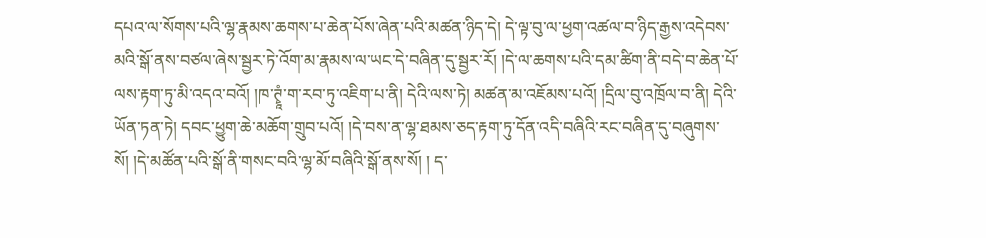དཔའ་ལ་སོགས་པའི་ལྷ་རྣམས་ཆགས་པ་ཆེན་པོས་ཞེན་པའི་མཚན་ཉིད་དེ། དེ་ལྟ་བུ་ལ་ཕྱག་འཚལ་བ་ཉིད་རྒྱས་འདེབས་མའི་སྒོ་ནས་བཙལ་ཞེས་སྦྱར་ཏེ་འོག་མ་རྣམས་ལ་ཡང་དེ་བཞིན་དུ་སྦྱར་རོ། །དེ་ལ་ཆགས་པའི་དམ་ཚིག་ནི་བདེ་བ་ཆེན་པོ་ལས་རྟག་ཏུ་མི་འདའ་བའོ། །ཁ་ཊྭཱཾ་ག་རབ་ཏུ་འཇིག་པ་ནི། དེའི་ལས་ཏེ། མཚན་མ་འཇོམས་པའོ། །དྲིལ་བུ་འཁྲོལ་བ་ནི། དེའི་ཡོན་ཏན་ཏེ། དབང་ཕྱུག་ཆེ་མཆོག་གྲུབ་པའོ། །དེ་བས་ན་ལྷ་ཐམས་ཅད་རྟག་ཏུ་དོན་འདི་བཞིའི་རང་བཞིན་དུ་བཞུགས་སོ། །དེ་མཚོན་པའི་སྒོ་ནི་གསང་བའི་ལྷ་མོ་བཞིའི་སྒོ་ནས་སོ། ། ད་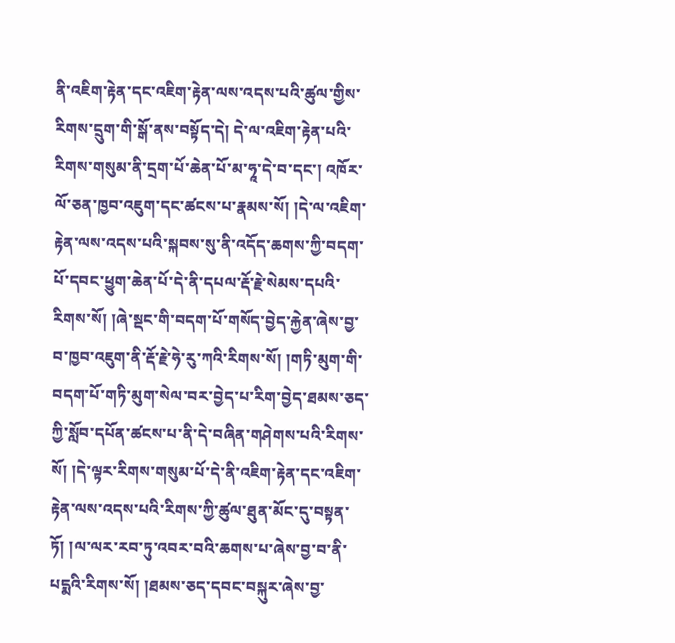ནི་འཇིག་རྟེན་དང་འཇིག་རྟེན་ལས་འདས་པའི་ཚུལ་གྱིས་རིགས་དྲུག་གི་སྒོ་ནས་བསྟོད་དེ། དེ་ལ་འཇིག་རྟེན་པའི་རིགས་གསུམ་ནི་དྲག་པོ་ཆེན་པོ་མ་ཧཱ་དེ་བ་དང་། འཁོར་ལོ་ཅན་ཁྱབ་འཇུག་དང་ཚངས་པ་རྣམས་སོ། །དེ་ལ་འཇིག་རྟེན་ལས་འདས་པའི་སྐབས་སུ་ནི་འདོད་ཆགས་ཀྱི་བདག་པོ་དབང་ཕྱུག་ཆེན་པོ་དེ་ནི་དཔལ་རྡོ་རྗེ་སེམས་དཔའི་རིགས་སོ། །ཞེ་སྡང་གི་བདག་པོ་གསོད་བྱེད་རྐྱེན་ཞེས་བྱ་བ་ཁྱབ་འཇུག་ནི་རྡོ་རྗེ་ཧེ་རུ་ཀའི་རིགས་སོ། །གཏི་མུག་གི་བདག་པོ་གཏི་མུག་སེལ་བར་བྱེད་པ་རིག་བྱེད་ཐམས་ཅད་ཀྱི་སློབ་དཔོན་ཚངས་པ་ནི་དེ་བཞིན་གཤེགས་པའི་རིགས་སོ། །དེ་ལྟར་རིགས་གསུམ་པོ་དེ་ནི་འཇིག་རྟེན་དང་འཇིག་རྟེན་ལས་འདས་པའི་རིགས་ཀྱི་ཚུལ་ཐུན་མོང་དུ་བསྟན་ཏོ། །ལ་ལར་རབ་ཏུ་འབར་བའི་ཆགས་པ་ཞེས་བྱ་བ་ནི་པདྨའི་རིགས་སོ། །ཐམས་ཅད་དབང་བསྐུར་ཞེས་བྱ་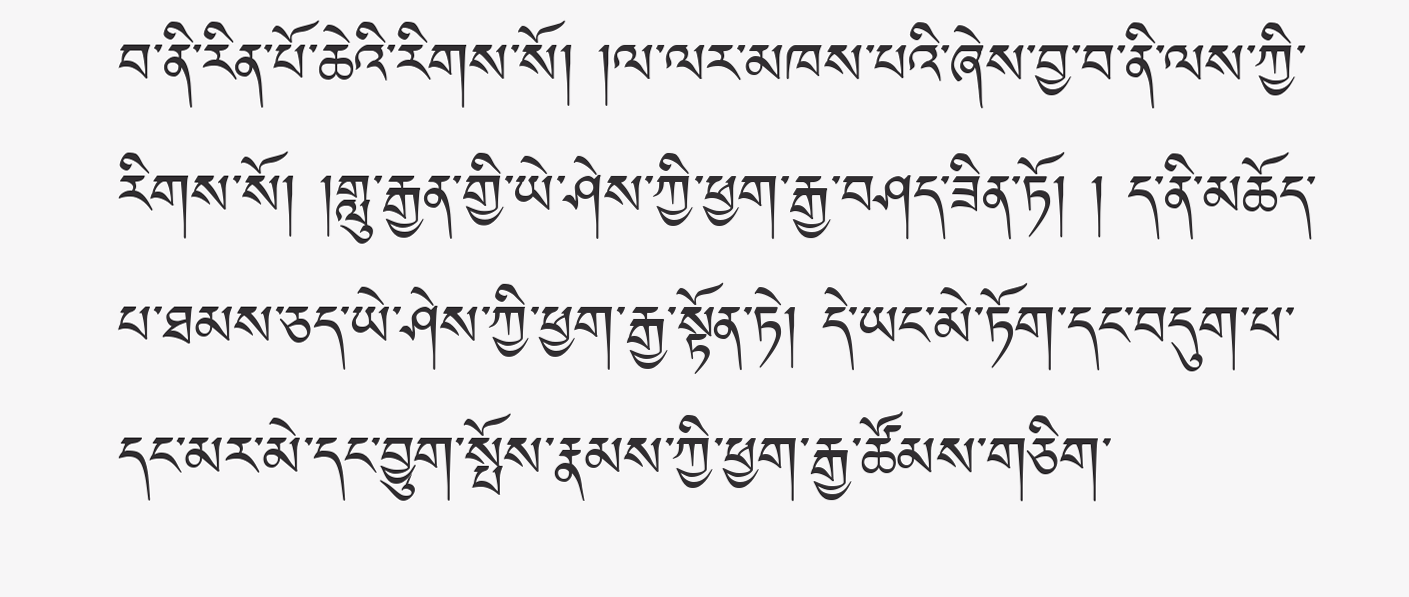བ་ནི་རིན་པོ་ཆེའི་རིགས་སོ། །ལ་ལར་མཁས་པའི་ཞེས་བྱ་བ་ནི་ལས་ཀྱི་རིགས་སོ། །གླུ་རྒྱན་གྱི་ཡེ་ཤེས་ཀྱི་ཕྱག་རྒྱ་བཤད་ཟིན་ཏོ། ། ད་ནི་མཆོད་པ་ཐམས་ཅད་ཡེ་ཤེས་ཀྱི་ཕྱག་རྒྱ་སྟོན་ཏེ། དེ་ཡང་མེ་ཏོག་དང་བདུག་པ་དང་མར་མེ་དང་བྱུག་སྤོས་རྣམས་ཀྱི་ཕྱག་རྒྱ་ཚོམས་གཅིག་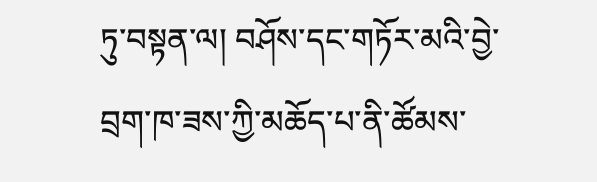ཏུ་བསྟན་ལ། བཤོས་དང་གཏོར་མའི་བྱེ་བྲག་ཁ་ཟས་ཀྱི་མཆོད་པ་ནི་ཚོམས་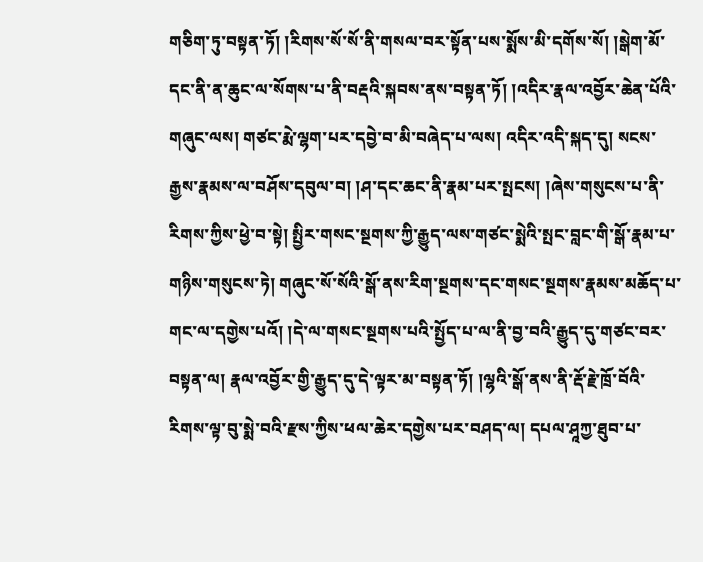གཅིག་ཏུ་བསྟན་ཏོ། །རིགས་སོ་སོ་ནི་གསལ་བར་སྟོན་པས་སྨོས་མི་དགོས་སོ། །སྒེག་མོ་དང་ནི་ན་ཆུང་ལ་སོགས་པ་ནི་བརྡའི་སྐབས་ནས་བསྟན་ཏོ། །འདིར་རྣལ་འབྱོར་ཆེན་པོའི་གཞུང་ལས། གཙང་རྨེ་ལྷག་པར་དབྱེ་བ་མི་བཞེད་པ་ལས། འདིར་འདི་སྐད་དུ། སངས་རྒྱས་རྣམས་ལ་བཤོས་དབུལ་བ། །ཤ་དང་ཆང་ནི་རྣམ་པར་སྤངས། །ཞེས་གསུངས་པ་ནི་རིགས་ཀྱིས་ཕྱེ་བ་སྟེ། སྤྱིར་གསང་སྔགས་ཀྱི་རྒྱུད་ལས་གཙང་སྨེའི་སྤང་བླང་གི་སྒོ་རྣམ་པ་གཉིས་གསུངས་ཏེ། གཞུང་སོ་སོའི་སྒོ་ནས་རིག་སྔགས་དང་གསང་སྔགས་རྣམས་མཆོད་པ་གང་ལ་དགྱེས་པའོ། །དེ་ལ་གསང་སྔགས་པའི་སྤྱོད་པ་ལ་ནི་བྱ་བའི་རྒྱུད་དུ་གཙང་བར་བསྟན་ལ། རྣལ་འབྱོར་གྱི་རྒྱུད་དུ་དེ་ལྟར་མ་བསྟན་ཏོ། །ལྷའི་སྒོ་ནས་ནི་རྡོ་རྗེ་ཁྲོ་བོའི་རིགས་ལྟ་བུ་སྨེ་བའི་རྫས་ཀྱིས་ཕལ་ཆེར་དགྱེས་པར་བཤད་ལ། དཔལ་ཤཱཀྱ་ཐུབ་པ་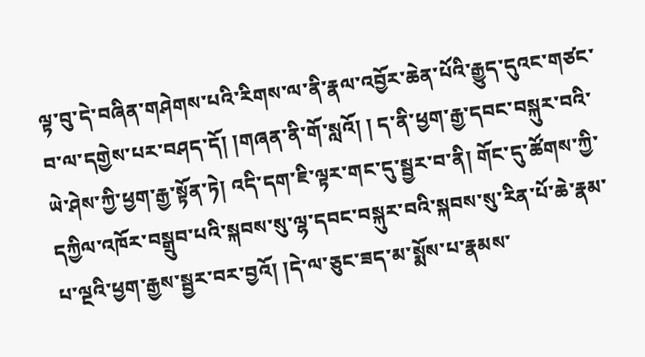ལྟ་བུ་དེ་བཞིན་གཤེགས་པའི་རིགས་ལ་ནི་རྣལ་འབྱོར་ཆེན་པོའི་རྒྱུད་དུའང་གཙང་བ་ལ་དགྱེས་པར་བཤད་དོ། །གཞན་ནི་གོ་སླའོ། ། ད་ནི་ཕྱག་རྒྱ་དབང་བསྐུར་བའི་ཡེ་ཤེས་ཀྱི་ཕྱག་རྒྱ་སྟོན་ཏེ། འདི་དག་ཇི་ལྟར་གང་དུ་སྦྱར་བ་ནི། གོང་དུ་ཚོགས་ཀྱི་དཀྱིལ་འཁོར་བསྒྲུབ་པའི་སྐབས་སུ་ལྷ་དབང་བསྐུར་བའི་སྐབས་སུ་རིན་པོ་ཆེ་རྣམ་པ་ལྔའི་ཕྱག་རྒྱས་སྦྱར་བར་བྱའོ། །དེ་ལ་ཅུང་ཟད་མ་སྨོས་པ་རྣམས་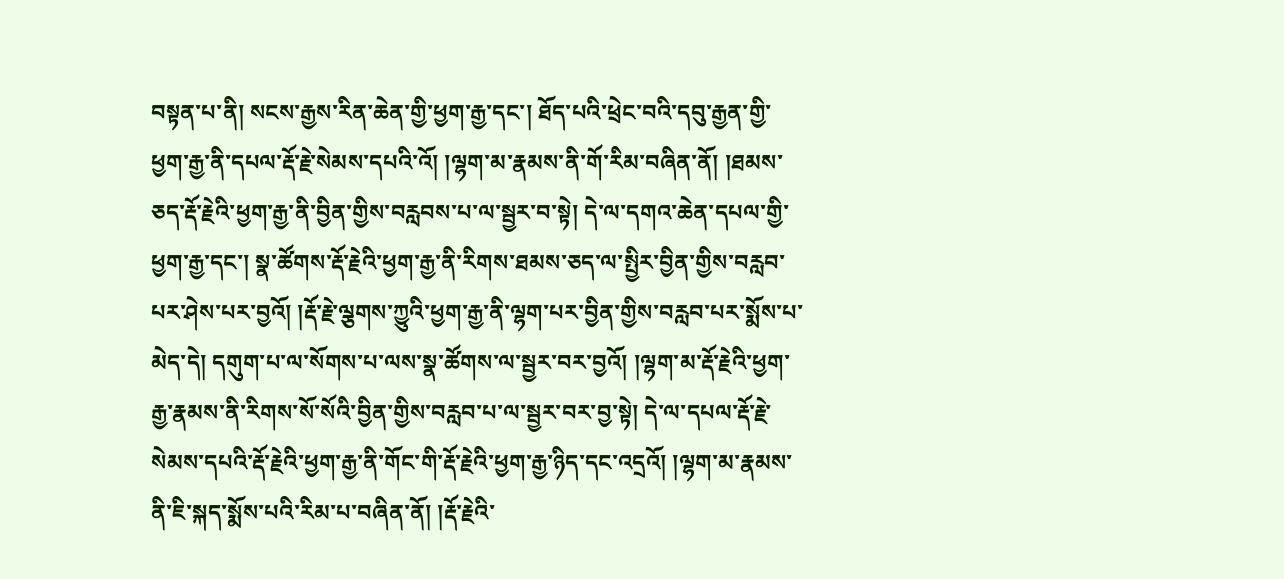བསྟན་པ་ནི། སངས་རྒྱས་རིན་ཆེན་གྱི་ཕྱག་རྒྱ་དང་། ཐོད་པའི་ཕྲེང་བའི་དབུ་རྒྱན་གྱི་ཕྱག་རྒྱ་ནི་དཔལ་རྡོ་རྗེ་སེམས་དཔའི་འོ། །ལྷག་མ་རྣམས་ནི་གོ་རིམ་བཞིན་ནོ། །ཐམས་ཅད་རྡོ་རྗེའི་ཕྱག་རྒྱ་ནི་བྱིན་གྱིས་བརླབས་པ་ལ་སྦྱར་བ་སྟེ། དེ་ལ་དགའ་ཆེན་དཔལ་གྱི་ཕྱག་རྒྱ་དང་། སྣ་ཚོགས་རྡོ་རྗེའི་ཕྱག་རྒྱ་ནི་རིགས་ཐམས་ཅད་ལ་སྤྱིར་བྱིན་གྱིས་བརླབ་པར་ཤེས་པར་བྱའོ། །རྡོ་རྗེ་ལྕགས་ཀྱུའི་ཕྱག་རྒྱ་ནི་ལྷག་པར་བྱིན་གྱིས་བརླབ་པར་སྨོས་པ་མེད་དེ། དགུག་པ་ལ་སོགས་པ་ལས་སྣ་ཚོགས་ལ་སྦྱར་བར་བྱའོ། །ལྷག་མ་རྡོ་རྗེའི་ཕྱག་རྒྱ་རྣམས་ནི་རིགས་སོ་སོའི་བྱིན་གྱིས་བརླབ་པ་ལ་སྦྱར་བར་བྱ་སྟེ། དེ་ལ་དཔལ་རྡོ་རྗེ་སེམས་དཔའི་རྡོ་རྗེའི་ཕྱག་རྒྱ་ནི་གོང་གི་རྡོ་རྗེའི་ཕྱག་རྒྱ་ཉིད་དང་འདྲའོ། །ལྷག་མ་རྣམས་ནི་ཇི་སྐད་སྨོས་པའི་རིམ་པ་བཞིན་ནོ། །རྡོ་རྗེའི་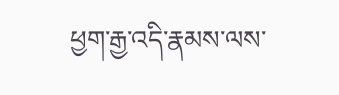ཕྱག་རྒྱ་འདི་རྣམས་ལས་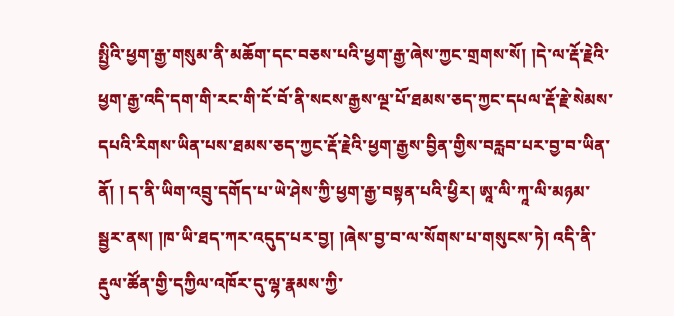སྤྱིའི་ཕྱག་རྒྱ་གསུམ་ནི་མཆོག་དང་བཅས་པའི་ཕྱག་རྒྱ་ཞེས་ཀྱང་གྲགས་སོ། །དེ་ལ་རྡོ་རྗེའི་ཕྱག་རྒྱ་འདི་དག་གི་རང་གི་ངོ་བོ་ནི་སངས་རྒྱས་ལྔ་པོ་ཐམས་ཅད་ཀྱང་དཔལ་རྡོ་རྗེ་སེམས་དཔའི་རིགས་ཡིན་པས་ཐམས་ཅད་ཀྱང་རྡོ་རྗེའི་ཕྱག་རྒྱས་བྱིན་གྱིས་བརླབ་པར་བྱ་བ་ཡིན་ནོ། ། ད་ནི་ཡིག་འབྲུ་དགོད་པ་ཡེ་ཤེས་ཀྱི་ཕྱག་རྒྱ་བསྟན་པའི་ཕྱིར། ཨཱ་ལི་ཀཱ་ལི་མཉམ་སྦྱར་ནས། །ཁ་ཡི་ཐད་ཀར་འདུད་པར་བྱ། །ཞེས་བྱ་བ་ལ་སོགས་པ་གསུངས་ཏེ། འདི་ནི་རྡུལ་ཚོན་གྱི་དཀྱིལ་འཁོར་དུ་ལྷ་རྣམས་ཀྱི་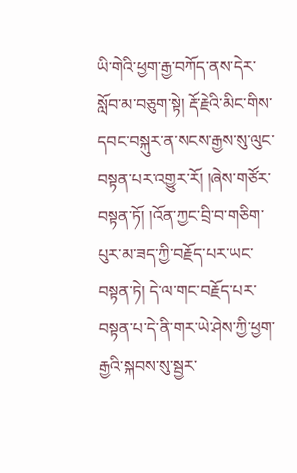ཡི་གེའི་ཕྱག་རྒྱ་བཀོད་ནས་དེར་སློབ་མ་བཅུག་སྟེ། རྡོ་རྗེའི་མིང་གིས་དབང་བསྐུར་ན་སངས་རྒྱས་སུ་ལུང་བསྟན་པར་འགྱུར་རོ། །ཞེས་གཙོར་བསྟན་ཏོ། །འོན་ཀྱང་བྲི་བ་གཅིག་པུར་མ་ཟད་ཀྱི་བརྗོད་པར་ཡང་བསྟན་ཏེ། དེ་ལ་གང་བརྗོད་པར་བསྟན་པ་དེ་ནི་གར་ཡེ་ཤེས་ཀྱི་ཕྱག་རྒྱའི་སྐབས་སུ་སྦྱར་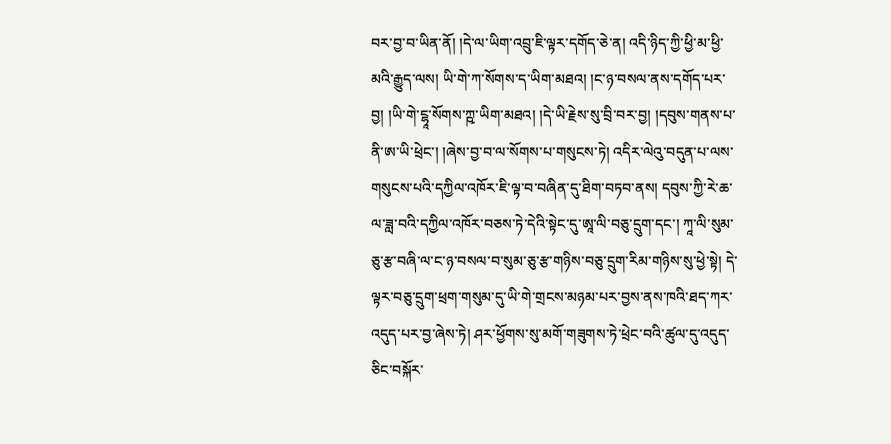བར་བྱ་བ་ཡིན་ནོ། །དེ་ལ་ཡིག་འབྲུ་ཇི་ལྟར་དགོད་ཅེ་ན། འདི་ཉིད་ཀྱི་ཕྱི་མ་ཕྱི་མའི་རྒྱུད་ལས། ཡི་གེ་ཀ་སོགས་ད་ཡིག་མཐའ། །ང་ཉ་བསལ་ནས་དགོད་པར་བྱ། །ཡི་གེ་ངྷཱ་སོགས་ཀྵ་ཡིག་མཐའ། །དེ་ཡི་རྗེས་སུ་བྲི་བར་བྱ། །དབུས་གནས་པ་ནི་ཨ་ཡི་ཕྲེང་། །ཞེས་བྱ་བ་ལ་སོགས་པ་གསུངས་ཏེ། འདིར་ལེའུ་བདུན་པ་ལས་གསུངས་པའི་དཀྱིལ་འཁོར་ཇི་ལྟ་བ་བཞིན་དུ་ཐིག་བཏབ་ནས། དབུས་ཀྱི་རེ་ཆ་ལ་ཟླ་བའི་དཀྱིལ་འཁོར་བཅས་ཏེ་དེའི་སྟེང་དུ་ཨཱ་ལི་བཅུ་དྲུག་དང་། ཀཱ་ལི་སུམ་ཅུ་རྩ་བཞི་ལ་ང་ཉ་བསལ་བ་སུམ་ཅུ་རྩ་གཉིས་བཅུ་དྲུག་རིམ་གཉིས་སུ་ཕྱེ་སྟེ། དེ་ལྟར་བཅུ་དྲུག་ཕྲག་གསུམ་དུ་ཡི་གེ་གྲངས་མཉམ་པར་བྱས་ནས་ཁའི་ཐད་ཀར་འདུད་པར་བྱ་ཞེས་ཏེ། ཤར་ཕྱོགས་སུ་མགོ་གཟུགས་ཏེ་ཕྲེང་བའི་ཚུལ་དུ་འདུད་ཅིང་བསྐོར་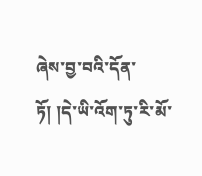ཞེས་བྱ་བའི་དོན་ཏོ། །དེ་ཡི་འོག་ཏུ་རི་མོ་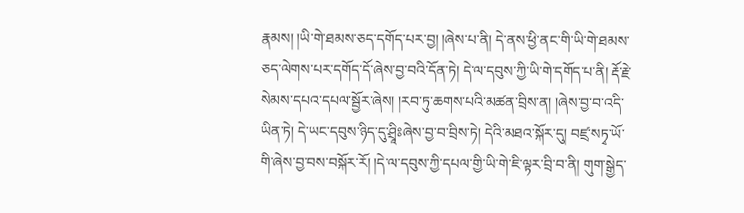རྣམས། །ཡི་གེ་ཐམས་ཅད་དགོད་པར་བྱ། །ཞེས་པ་ནི། དེ་ནས་ཕྱི་ནང་གི་ཡི་གེ་ཐམས་ཅད་ལེགས་པར་དགོད་དོ་ཞེས་བྱ་བའི་དོན་ཏེ། དེ་ལ་དབུས་ཀྱི་ཡི་གེ་དགོད་པ་ནི། རྡོ་རྗེ་སེམས་དཔའ་དཔལ་སྦྱོར་ཞེས། །རབ་ཏུ་ཆགས་པའི་མཚན་བྲིས་ན། །ཞེས་བྱ་བ་འདི་ཡིན་ཏེ། དེ་ཡང་དབུས་ཉིད་དུ་ཤྲཱིཿཞེས་བྱ་བ་བྲིས་ཏེ། དེའི་མཐའ་སྐོར་དུ། བཛྲ་སཏྭ་ཡོ་གི་ཞེས་བྱ་བས་བསྐོར་རོ། །དེ་ལ་དབུས་ཀྱི་དཔལ་གྱི་ཡི་གེ་ཇི་ལྟར་བྲི་བ་ནི། གུག་སྒྱེད་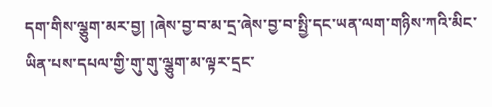དག་གིས་ལྕུག་མར་བྱ། །ཞེས་བྱ་བ་མ་དྲ་ཞེས་བྱ་བ་སྤྱི་དང་ཡན་ལག་གཉིས་ཀའི་མིང་ཡིན་པས་དཔལ་གྱི་གུ་གུ་ལྕུག་མ་ལྟར་དྲང་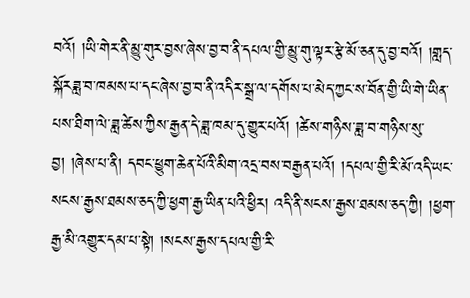བའོ། །ཡི་གེར་ནི་མྱུ་གུར་བྱས་ཞེས་བྱ་བ་ནི་དཔལ་གྱི་མྱུ་གུ་ལྟར་རྩེ་མོ་ཅན་དུ་བྱ་བའོ། །གླད་སྐོརཟླ་བ་ཁམས་པ་དང་ཞེས་བྱ་བ་ནི་འདིར་སྒྲ་ལ་དགོས་པ་མེད་ཀྱང་ས་བོན་གྱི་ཡི་གེ་ཡིན་པས་ཐིག་ལེ་ཟླ་ཚེས་ཀྱིས་རྒྱན་དེ་ཟླ་ཁམ་དུ་གྱུར་པའོ། །ཚེས་གཉིས་ཟླ་བ་གཉིས་སུ་བྱ། །ཞེས་པ་ནི། དབང་ཕྱུག་ཆེན་པོའི་མིག་འདྲ་བས་བརྒྱན་པའོ། །དཔལ་གྱི་རི་མོ་འདི་ཡང་སངས་རྒྱས་ཐམས་ཅད་ཀྱི་ཕྱག་རྒྱ་ཡིན་པའི་ཕྱིར། འདི་ནི་སངས་རྒྱས་ཐམས་ཅད་ཀྱི། །ཕྱག་རྒྱ་མི་འགྱུར་དམ་པ་སྟེ། །སངས་རྒྱས་དཔལ་གྱི་རི་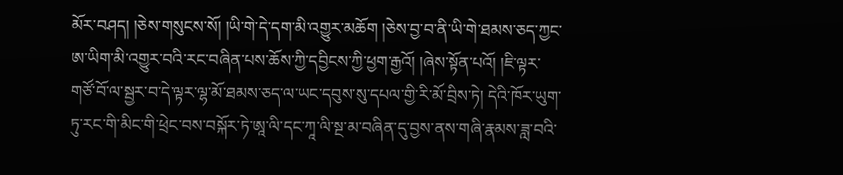མོར་བཤད། །ཅེས་གསུངས་སོ། །ཡི་གེ་དེ་དག་མི་འགྱུར་མཆོག །ཅེས་བྱ་བ་ནི་ཡི་གེ་ཐམས་ཅད་ཀྱང་ཨ་ཡིག་མི་འགྱུར་བའི་རང་བཞིན་པས་ཆོས་ཀྱི་དབྱིངས་ཀྱི་ཕྱག་རྒྱའོ། །ཞེས་སྟོན་པའོ། །ཇི་ལྟར་གཙོ་བོ་ལ་སྦྱར་བ་དེ་ལྟར་ལྷ་མོ་ཐམས་ཅད་ལ་ཡང་དབུས་སུ་དཔལ་གྱི་རི་མོ་བྲིས་ཏེ། དེའི་ཁོར་ཡུག་ཏུ་རང་གི་མིང་གི་ཕྲེང་བས་བསྐོར་ཏེ་ཨཱ་ལི་དང་ཀཱ་ལི་སྔ་མ་བཞིན་དུ་བྱས་ནས་གཞི་རྣམས་ཟླ་བའི་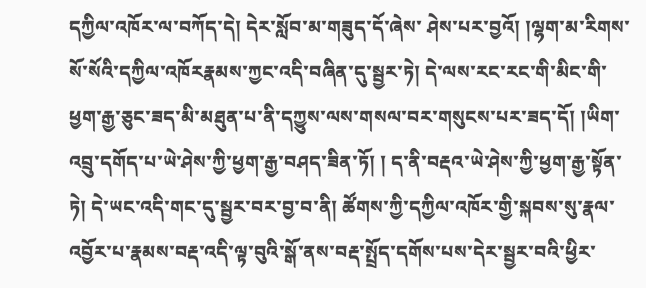དཀྱིལ་འཁོར་ལ་བཀོད་དེ། དེར་སློབ་མ་གཟུད་དོ་ཞེས་ ཤེས་པར་བྱའོ། །ལྷག་མ་རིགས་སོ་སོའི་དཀྱིལ་འཁོརརྣམས་ཀྱང་འདི་བཞིན་དུ་སྦྱར་ཏེ། དེ་ལས་རང་རང་གི་མིང་གི་ཕྱག་རྒྱ་ཅུང་ཟད་མི་མཐུན་པ་ནི་དཀྱུས་ལས་གསལ་བར་གསུངས་པར་ཟད་དོ། །ཡིག་འབྲུ་དགོད་པ་ཡེ་ཤེས་ཀྱི་ཕྱག་རྒྱ་བཤད་ཟིན་ཏོ། ། ད་ནི་བརྡའ་ཡེ་ཤེས་ཀྱི་ཕྱག་རྒྱ་སྟོན་ཏེ། དེ་ཡང་འདི་གང་དུ་སྦྱར་བར་བྱ་བ་ནི། ཚོགས་ཀྱི་དཀྱིལ་འཁོར་གྱི་སྐབས་སུ་རྣལ་འབྱོར་པ་རྣམས་བརྡ་འདི་ལྟ་བུའི་སྒོ་ནས་བརྡ་སྤྲོད་དགོས་པས་དེར་སྦྱར་བའི་ཕྱིར་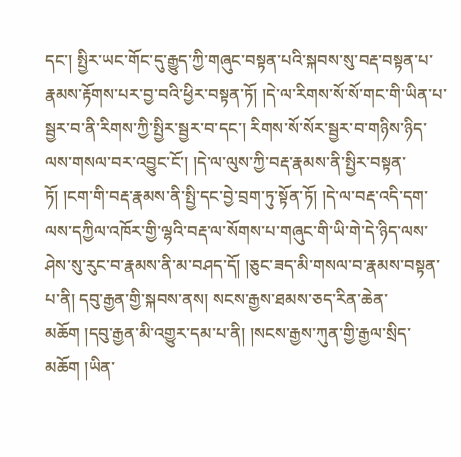དང་། སྤྱིར་ཡང་གོང་དུ་རྒྱུད་ཀྱི་གཞུང་བསྟན་པའི་སྐབས་སུ་བརྡ་བསྟན་པ་རྣམས་རྟོགས་པར་བྱ་བའི་ཕྱིར་བསྟན་ཏོ། །དེ་ལ་རིགས་སོ་སོ་གང་གི་ཡིན་པ་སྦྱར་བ་ནི་རིགས་ཀྱི་སྤྱིར་སྦྱར་བ་དང་། རིགས་སོ་སོར་སྦྱར་བ་གཉིས་ཉིད་ལས་གསལ་བར་འབྱུང་ངོ་། །དེ་ལ་ལུས་ཀྱི་བརྡ་རྣམས་ནི་སྤྱིར་བསྟན་ཏོ། །ངག་གི་བརྡ་རྣམས་ནི་སྤྱི་དང་བྱེ་བྲག་ཏུ་སྟོན་ཏོ། །དེ་ལ་བརྡ་འདི་དག་ལས་དཀྱིལ་འཁོར་གྱི་ལྷའི་བརྡ་ལ་སོགས་པ་གཞུང་གི་ཡི་གེ་དེ་ཉིད་ལས་ཤེས་སུ་རུང་བ་རྣམས་ནི་མ་བཤད་དོ། །ཅུང་ཟད་མི་གསལ་བ་རྣམས་བསྟན་པ་ནི། དབུ་རྒྱན་གྱི་སྐབས་ནས། སངས་རྒྱས་ཐམས་ཅད་རིན་ཆེན་མཆོག །དབུ་རྒྱན་མི་འགྱུར་དམ་པ་ནི། །སངས་རྒྱས་ཀུན་གྱི་རྒྱལ་སྲིད་མཆོག །ཡིན་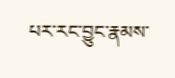པར་རང་བྱུང་རྣམས་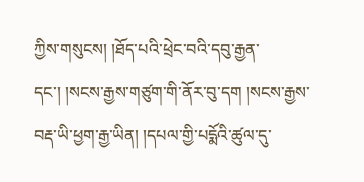ཀྱིས་གསུངས། །ཐོད་པའི་ཕྲེང་བའི་དབུ་རྒྱན་དང་། །སངས་རྒྱས་གཙུག་གི་ནོར་བུ་དག །སངས་རྒྱས་བརྡ་ཡི་ཕྱག་རྒྱ་ཡིན། །དཔལ་གྱི་པདྨོའི་ཚུལ་དུ་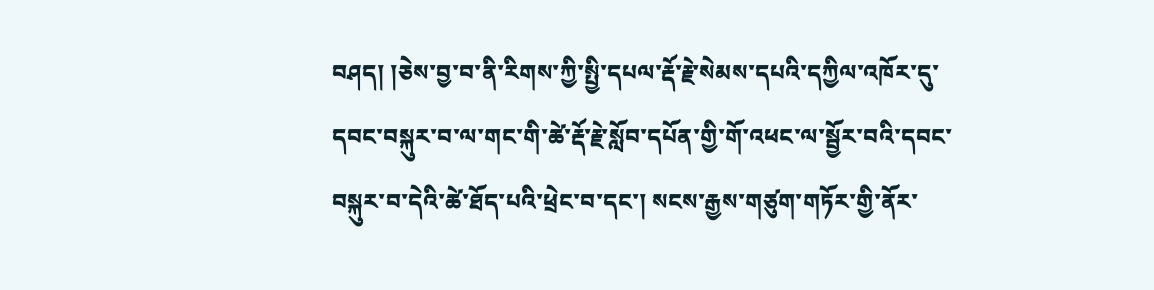བཤད། །ཅེས་བྱ་བ་ནི་རིགས་ཀྱི་སྤྱི་དཔལ་རྡོ་རྗེ་སེམས་དཔའི་དཀྱིལ་འཁོར་དུ་དབང་བསྐུར་བ་ལ་གང་གི་ཚེ་རྡོ་རྗེ་སློབ་དཔོན་གྱི་གོ་འཕང་ལ་སྦྱོར་བའི་དབང་བསྐུར་བ་དེའི་ཚེ་ཐོད་པའི་ཕྲེང་བ་དང་། སངས་རྒྱས་གཙུག་གཏོར་གྱི་ནོར་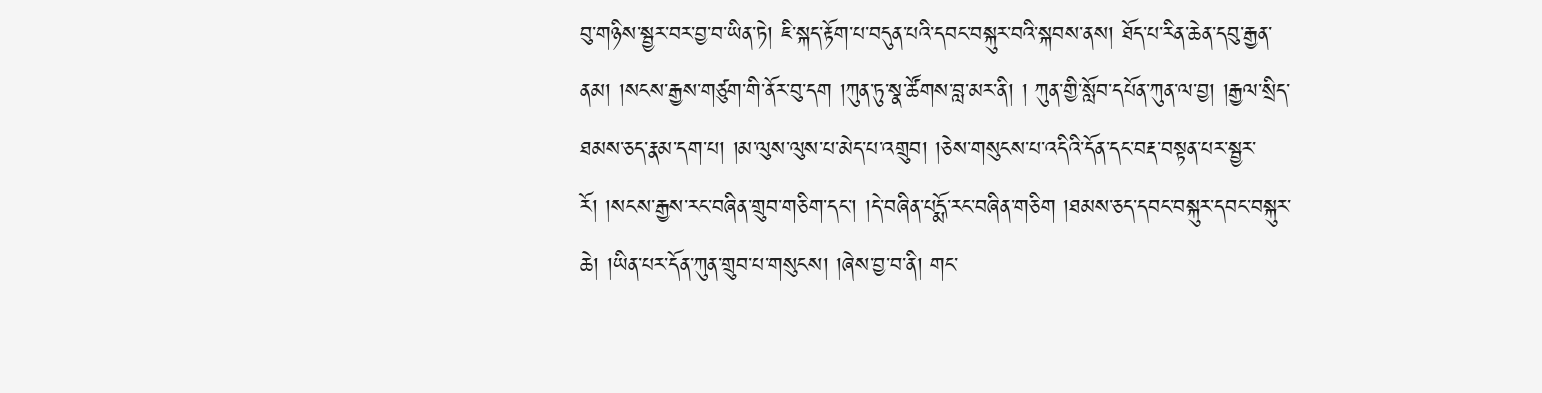བུ་གཉིས་སྦྱར་བར་བྱ་བ་ཡིན་ཏེ། ཇི་སྐད་རྟོག་པ་བདུན་པའི་དབང་བསྐུར་བའི་སྐབས་ནས། ཐོད་པ་རིན་ཆེན་དབུ་རྒྱན་ནམ། །སངས་རྒྱས་གཙུག་གི་ནོར་བུ་དག །ཀུན་ཏུ་སྣ་ཚོགས་བླ་མར་ནི། ། ཀུན་གྱི་སློབ་དཔོན་ཀུན་ལ་བྱ། །རྒྱལ་སྲིད་ཐམས་ཅད་རྣམ་དག་པ། །མ་ལུས་ལུས་པ་མེད་པ་འགྲུབ། །ཅེས་གསུངས་པ་འདིའི་དོན་དང་བརྡ་བསྟན་པར་སྦྱར་རོ། །སངས་རྒྱས་རང་བཞིན་གྲུབ་གཅིག་དང་། །དེ་བཞིན་པདྨོ་རང་བཞིན་གཅིག །ཐམས་ཅད་དབང་བསྐུར་དབང་བསྐུར་ཆེ། །ཡིན་པར་དོན་ཀུན་གྲུབ་པ་གསུངས། །ཞེས་བྱ་བ་ནི། གང་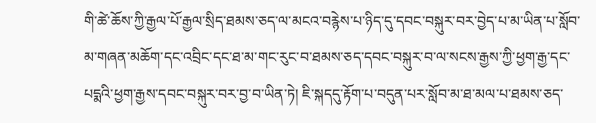གི་ཚེ་ཆོས་ཀྱི་རྒྱལ་པོ་རྒྱལ་སྲིད་ཐམས་ཅད་ལ་མངའ་བརྙེས་པ་ཉིད་དུ་དབང་བསྐུར་བར་བྱེད་པ་མ་ཡིན་པ་སློབ་མ་གཞན་མཆོག་དང་འབྲིང་དང་ཐ་མ་གང་རུང་བ་ཐམས་ཅད་དབང་བསྐུར་བ་ལ་སངས་རྒྱས་ཀྱི་ཕྱག་རྒྱ་དང་པདྨའི་ཕྱག་རྒྱས་དབང་བསྐུར་བར་བྱ་བ་ཡིན་ཏེ། ཇི་སྐདདུ་རྟོག་པ་བདུན་པར་སློབ་མ་ཐ་མལ་པ་ཐམས་ཅད་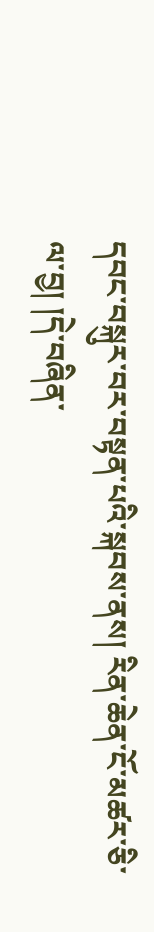དབང་བསྐུར་བར་བསྟན་པའི་སྐབས་ནས། རིན་ཆེན་ངོ་མཚར་ཅི་ལ་བྱ། །དེ་བཞིན་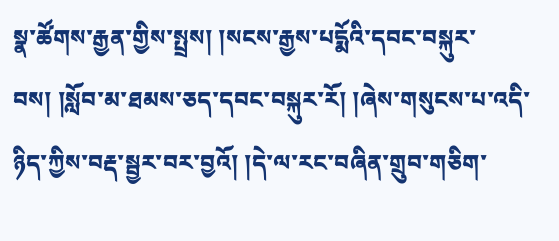སྣ་ཚོགས་རྒྱན་གྱིས་སྤྲས། །སངས་རྒྱས་པདྨོའི་དབང་བསྐུར་བས། །སློབ་མ་ཐམས་ཅད་དབང་བསྐུར་རོ། །ཞེས་གསུངས་པ་འདི་ཉིད་ཀྱིས་བརྡ་སྦྱར་བར་བྱའོ། །དེ་ལ་རང་བཞིན་གྲུབ་གཅིག་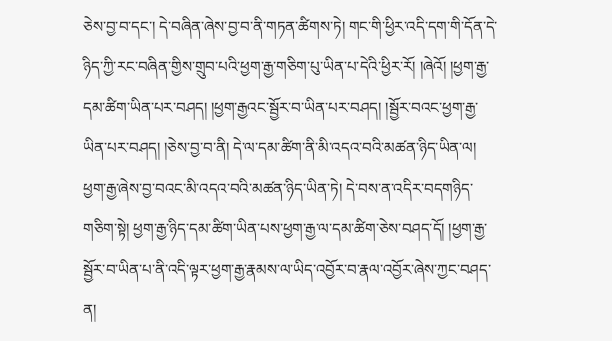ཅེས་བྱ་བ་དང་། དེ་བཞིན་ཞེས་བྱ་བ་ནི་གཏན་ཚིགས་ཏེ། གང་གི་ཕྱིར་འདི་དག་གི་དོན་དེ་ཉིད་ཀྱི་རང་བཞིན་གྱིས་གྲུབ་པའི་ཕྱག་རྒྱ་གཅིག་པུ་ཡིན་པ་དེའི་ཕྱིར་རོ། །ཞེའོ། །ཕྱག་རྒྱ་དམ་ཚིག་ཡིན་པར་བཤད། །ཕྱག་རྒྱའང་སྦྱོར་བ་ཡིན་པར་བཤད། །སྦྱོར་བའང་ཕྱག་རྒྱ་ཡིན་པར་བཤད། །ཅེས་བྱ་བ་ནི། དེ་ལ་དམ་ཚིག་ནི་མི་འདའ་བའི་མཚན་ཉིད་ཡིན་ལ། ཕྱག་རྒྱ་ཞེས་བྱ་བའང་མི་འདའ་བའི་མཚན་ཉིད་ཡིན་ཏེ། དེ་བས་ན་འདིར་བདགཉིད་གཅིག་སྟེ། ཕྱག་རྒྱ་ཉིད་དམ་ཚིག་ཡིན་པས་ཕྱག་རྒྱ་ལ་དམ་ཚིག་ཅེས་བཤད་དོ། །ཕྱག་རྒྱ་སྦྱོར་བ་ཡིན་པ་ནི་འདི་ལྟར་ཕྱག་རྒྱ་རྣམས་ལ་ཡིད་འབྱོར་བ་རྣལ་འབྱོར་ཞེས་ཀྱང་བཤད་ན།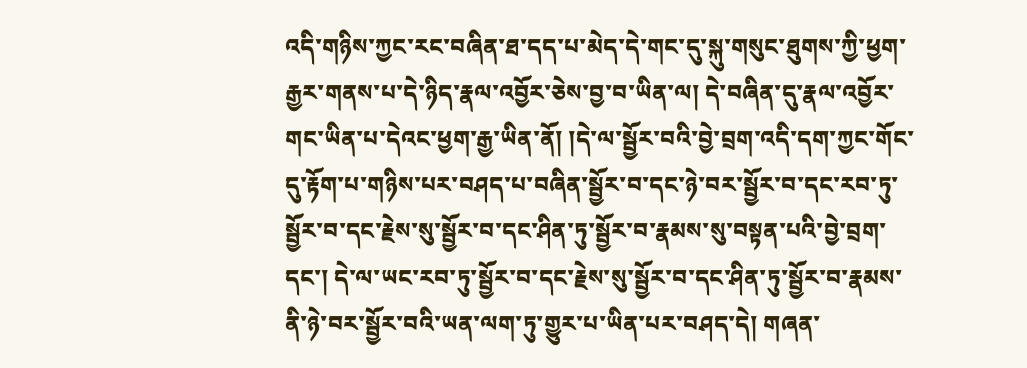འདི་གཉིས་ཀྱང་རང་བཞིན་ཐ་དད་པ་མེད་དེ་གང་དུ་སྐུ་གསུང་ཐུགས་ཀྱི་ཕྱག་རྒྱར་གནས་པ་དེ་ཉིད་རྣལ་འབྱོར་ཅེས་བྱ་བ་ཡིན་ལ། དེ་བཞིན་དུ་རྣལ་འབྱོར་གང་ཡིན་པ་དེའང་ཕྱག་རྒྱ་ཡིན་ནོ། །དེ་ལ་སྦྱོར་བའི་བྱེ་བྲག་འདི་དག་ཀྱང་གོང་དུ་རྟོག་པ་གཉིས་པར་བཤད་པ་བཞིན་སྦྱོར་བ་དང་ཉེ་བར་སྦྱོར་བ་དང་རབ་ཏུ་སྦྱོར་བ་དང་རྗེས་སུ་སྦྱོར་བ་དང་ཤིན་ཏུ་སྦྱོར་བ་རྣམས་སུ་བསྟན་པའི་བྱེ་བྲག་དང་། དེ་ལ་ཡང་རབ་ཏུ་སྦྱོར་བ་དང་རྗེས་སུ་སྦྱོར་བ་དང་ཤིན་ཏུ་སྦྱོར་བ་རྣམས་ནི་ཉེ་བར་སྦྱོར་བའི་ཡན་ལག་ཏུ་གྱུར་པ་ཡིན་པར་བཤད་དེ། གཞན་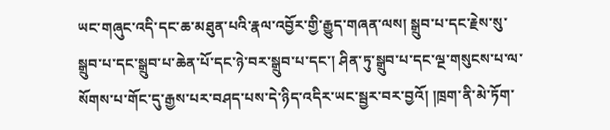ཡང་གཞུང་འདི་དང་ཆ་མཐུན་པའི་རྣལ་འབྱོར་གྱི་རྒྱུད་གཞན་ལས། སྒྲུབ་པ་དང་རྗེས་སུ་སྒྲུབ་པ་དང་སྒྲུབ་པ་ཆེན་པོ་དང་ཉེ་བར་སྒྲུབ་པ་དང་། ཤིན་ཏུ་སྒྲུབ་པ་དང་ལྔ་གསུངས་པ་ལ་སོགས་པ་གོང་དུ་རྒྱས་པར་བཤད་པས་དེ་ཉིད་འདིར་ཡང་སྦྱར་བར་བྱའོ། །ཁྲག་ནི་མེ་ཏོག་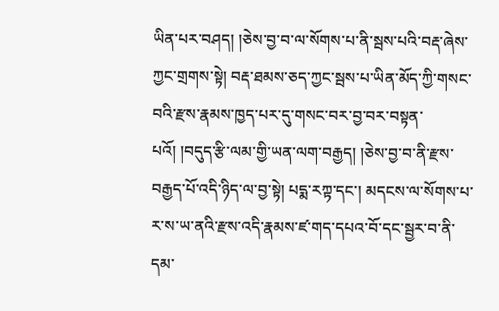ཡིན་པར་བཤད། །ཅེས་བྱ་བ་ལ་སོགས་པ་ནི་སྦས་པའི་བརྡ་ཞེས་ཀྱང་གྲགས་སྟེ། བརྡ་ཐམས་ཅད་ཀྱང་སྦས་པ་ཡིན་མོད་ཀྱི་གསང་བའི་རྫས་རྣམས་ཁྱད་པར་དུ་གསང་བར་བྱ་བར་བསྟན་པའོ། །བདུད་རྩི་ལམ་གྱི་ཡན་ལག་བརྒྱད། །ཅེས་བྱ་བ་ནི་རྫས་བརྒྱད་པོ་འདི་ཉིད་ལ་བྱ་སྟེ། པདྨ་རཀྟ་དང་། མདངས་ལ་སོགས་པ་ར་ས་ཡ་ནའི་རྫས་འདི་རྣམས་ཛ་གད་དཔའ་བོ་དང་སྦྱར་བ་ནི་དམ་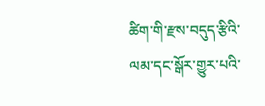ཚིག་གི་རྫས་བདུད་རྩིའི་ལམ་དང་སྒོར་གྱུར་པའི་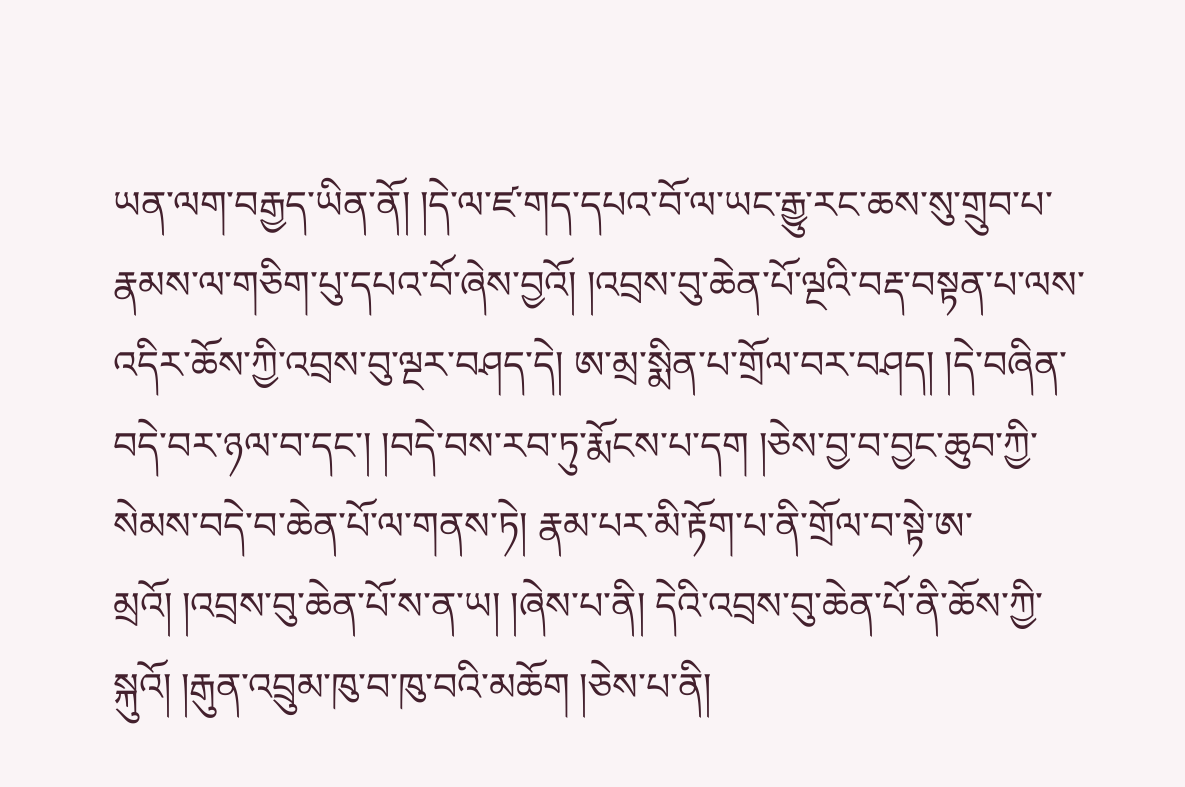ཡན་ལག་བརྒྱད་ཡིན་ནོ། །དེ་ལ་ཛ་གད་དཔའ་བོ་ལ་ཡང་རྒྱུ་རང་ཆས་སུ་གྲུབ་པ་རྣམས་ལ་གཅིག་པུ་དཔའ་བོ་ཞེས་བྱའོ། །འབྲས་བུ་ཆེན་པོ་ལྔའི་བརྡ་བསྟན་པ་ལས་འདིར་ཆོས་ཀྱི་འབྲས་བུ་ལྔར་བཤད་དེ། ཨ་མྲ་སྨིན་པ་གྲོལ་བར་བཤད། །དེ་བཞིན་བདེ་བར་ཉལ་བ་དང་། །བདེ་བས་རབ་ཏུ་རྨོངས་པ་དག །ཅེས་བྱ་བ་བྱང་ཆུབ་ཀྱི་སེམས་བདེ་བ་ཆེན་པོ་ལ་གནས་ཏེ། རྣམ་པར་མི་རྟོག་པ་ནི་གྲོལ་བ་སྟེ་ཨ་མྲའོ། །འབྲས་བུ་ཆེན་པོ་ས་ན་ཡ། །ཞེས་པ་ནི། དེའི་འབྲས་བུ་ཆེན་པོ་ནི་ཆོས་ཀྱི་སྐུའོ། །རྒུན་འབྲུམ་ཁུ་བ་ཁུ་བའི་མཆོག །ཅེས་པ་ནི།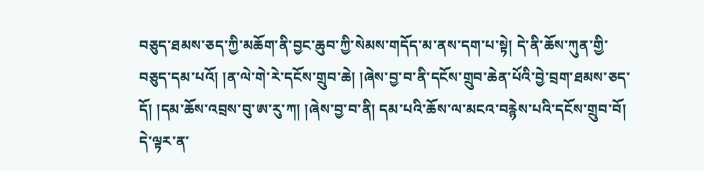བཅུད་ཐམས་ཅད་ཀྱི་མཆོག་ནི་བྱང་ཆུབ་ཀྱི་སེམས་གདོད་མ་ནས་དག་པ་སྟེ། དེ་ནི་ཆོས་ཀུན་གྱི་བཅུད་དམ་པའོ། །ན་ལེ་གེ་རེ་དངོས་གྲུབ་ཆེ། །ཞེས་བྱ་བ་ནི་དངོས་གྲུབ་ཆེན་པོའི་བྱེ་བྲག་ཐམས་ཅད་དོ། །དམ་ཆོས་འབྲས་བུ་ཨ་རུ་ཀ། །ཞེས་བྱ་བ་ནི། དམ་པའི་ཆོས་ལ་མངའ་བརྙེས་པའི་དངོས་གྲུབ་བོ། དེ་ལྟར་ན་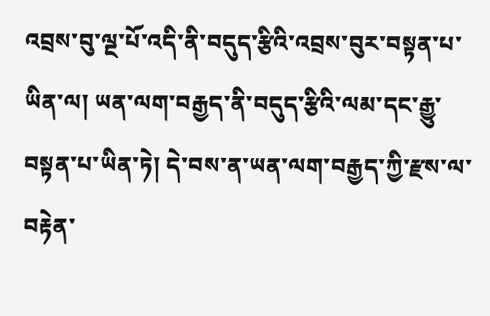འབྲས་བུ་ལྔ་པོ་འདི་ནི་བདུད་རྩིའི་འབྲས་བུར་བསྟན་པ་ཡིན་ལ། ཡན་ལག་བརྒྱད་ནི་བདུད་རྩིའི་ལམ་དང་རྒྱུ་བསྟན་པ་ཡིན་ཏེ། དེ་བས་ན་ཡན་ལག་བརྒྱད་ཀྱི་རྫས་ལ་བརྟེན་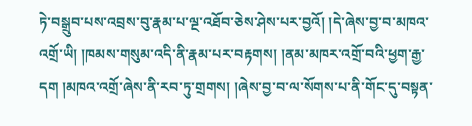ཏེ་བསྒྲུབ་པས་འབྲས་བུ་རྣམ་པ་ལྔ་འཐོབ་ཅེས་ཤེས་པར་བྱའོ། །དེ་ཞེས་བྱ་བ་མཁའ་འགྲོ་ཡི། །ཁམས་གསུམ་འདི་ནི་རྣམ་པར་བརྟགས། །ནམ་མཁར་འགྲོ་བའི་ཕྱག་རྒྱ་དག །མཁའ་འགྲོ་ཞེས་ནི་རབ་ཏུ་གྲགས། །ཞེས་བྱ་བ་ལ་སོགས་པ་ནི་གོང་དུ་བསྟན་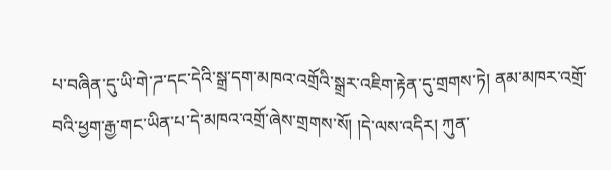པ་བཞིན་དུ་ཡི་གེ་ཌ་དང་དེའི་སྒྲ་དག་མཁའ་འགྲོའི་སྒྲར་འཇིག་རྟེན་དུ་གྲགས་ཏེ། ནམ་མཁར་འགྲོ་བའི་ཕྱག་རྒྱ་གང་ཡིན་པ་དེ་མཁའ་འགྲོ་ཞེས་གྲགས་སོ། །དེ་ལས་འདིར། ཀུན་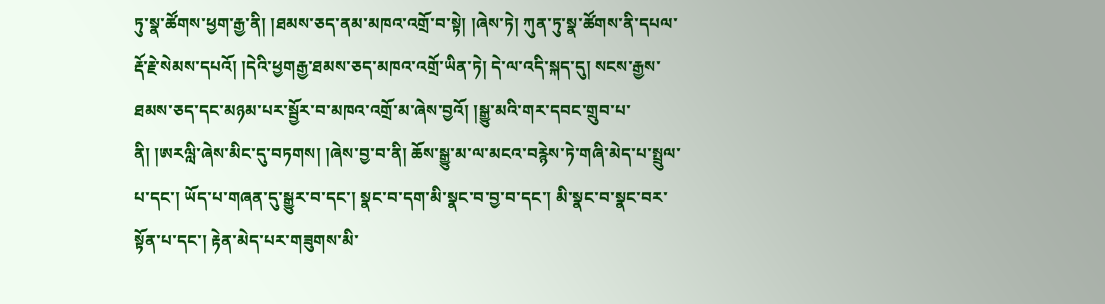ཏུ་སྣ་ཚོགས་ཕྱག་རྒྱ་ནི། །ཐམས་ཅད་ནམ་མཁའ་འགྲོ་བ་སྟེ། །ཞེས་ཏེ། ཀུན་ཏུ་སྣ་ཚོགས་ནི་དཔལ་རྡོ་རྗེ་སེམས་དཔའོ། །དེའི་ཕྱགརྒྱ་ཐམས་ཅད་མཁའ་འགྲོ་ཡིན་ཏེ། དེ་ལ་འདི་སྐད་དུ། སངས་རྒྱས་ཐམས་ཅད་དང་མཉམ་པར་སྦྱོར་བ་མཁའ་འགྲོ་མ་ཞེས་བྱའོ། །སྒྱུ་མའི་གར་དབང་གྲུབ་པ་ནི། །ཨརལླི་ཞེས་མིང་དུ་བཏགས། །ཞེས་བྱ་བ་ནི། ཆོས་སྒྱུ་མ་ལ་མངའ་བརྙེས་ཏེ་གཞི་མེད་པ་སྤྲུལ་པ་དང་། ཡོད་པ་གཞན་དུ་སྒྱུར་བ་དང་། སྣང་བ་དག་མི་སྣང་བ་བྱ་བ་དང་། མི་སྣང་བ་སྣང་བར་སྟོན་པ་དང་། རྟེན་མེད་པར་གཟུགས་མི་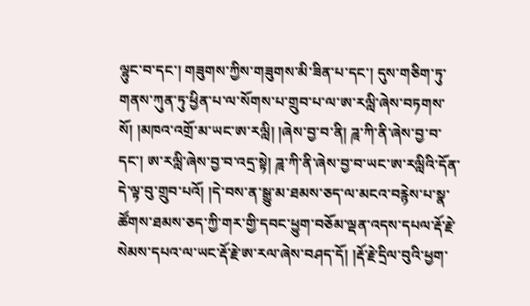ལྷུང་བ་དང་། གཟུགས་ཀྱིས་གཟུགས་མི་ཟིན་པ་དང་། དུས་གཅིག་ཏུ་གནས་ཀུན་ཏུ་ཕྱིན་པ་ལ་སོགས་པ་གྲུབ་པ་ལ་ཨ་རལླི་ཞེས་བཏགས་སོ། །མཁའ་འགྲོ་མ་ཡང་ཨ་རལླི། །ཞེས་བྱ་བ་ནི། ཌཱ་ཀི་ནི་ཞེས་བྱ་བ་དང་། ཨ་རལླི་ཞེས་བྱ་བ་འདྲ་སྟེ། ཌཱ་ཀི་ནི་ཞེས་བྱ་བ་ཡང་ཨ་རལླིའི་དོན་དེ་ལྟ་བུ་གྲུབ་པའོ། །དེ་བས་ན་སྒྱུ་མ་ཐམས་ཅད་ལ་མངའ་བརྙེས་པ་སྣ་ཚོགས་ཐམས་ཅད་ཀྱི་གར་གྱི་དབང་ཕྱུག་བཅོམ་ལྡན་འདས་དཔལ་རྡོ་རྗེ་སེམས་དཔའ་ལ་ཡང་རྡོ་རྗེ་ཨ་རལ་ཞེས་བཤད་དོ། །རྡོ་རྗེ་དྲིལ་བུའི་ཕྱག་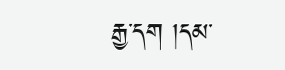རྒྱ་དག །དམ་